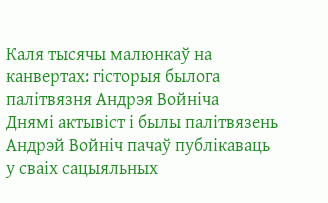Каля тысячы малюнкаў на канвертах: гісторыя былога палітвязня Андрэя Войніча
Днямі актывіст і былы палітвязень Андрэй Войніч пачаў публікаваць у сваіх сацыяльных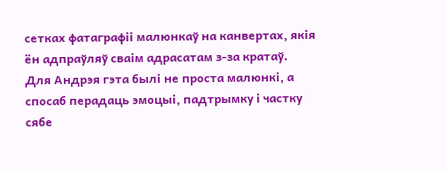сетках фатаграфіі малюнкаў на канвертах, якія ён адпраўляў сваім адрасатам з-за кратаў.
Для Андрэя гэта былі не проста малюнкі, а спосаб перадаць эмоцыі, падтрымку і частку сябе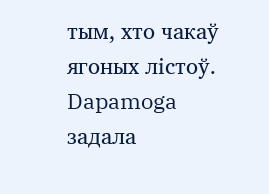тым, хто чакаў ягоных лістоў.
Dapamoga задала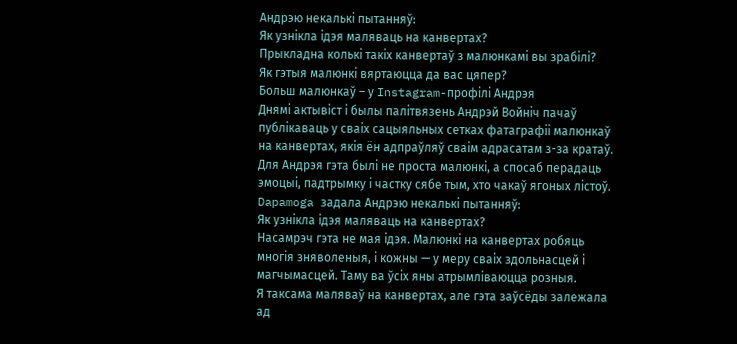Андрэю некалькі пытанняў:
Як узнікла ідэя маляваць на канвертах?
Прыкладна колькі такіх канвертаў з малюнкамі вы зрабілі?
Як гэтыя малюнкі вяртаюцца да вас цяпер?
Больш малюнкаў – у Instagram-профілі Андрэя
Днямі актывіст і былы палітвязень Андрэй Войніч пачаў публікаваць у сваіх сацыяльных сетках фатаграфіі малюнкаў на канвертах, якія ён адпраўляў сваім адрасатам з-за кратаў.
Для Андрэя гэта былі не проста малюнкі, а спосаб перадаць эмоцыі, падтрымку і частку сябе тым, хто чакаў ягоных лістоў.
Dapamoga задала Андрэю некалькі пытанняў:
Як узнікла ідэя маляваць на канвертах?
Насамрэч гэта не мая ідэя. Малюнкі на канвертах робяць многія зняволеныя, і кожны — у меру сваіх здольнасцей і магчымасцей. Таму ва ўсіх яны атрымліваюцца розныя.
Я таксама маляваў на канвертах, але гэта заўсёды залежала ад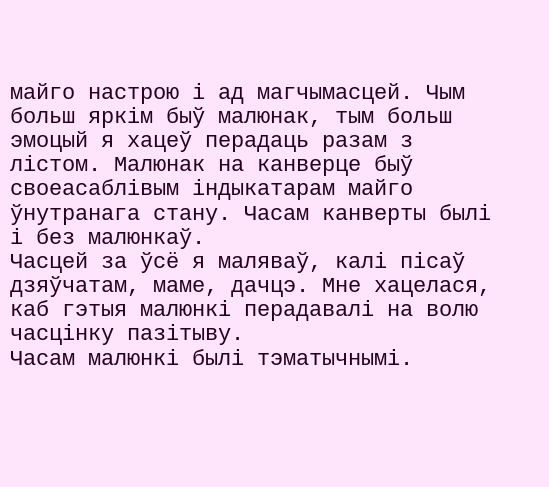майго настрою і ад магчымасцей. Чым больш яркім быў малюнак, тым больш эмоцый я хацеў перадаць разам з лістом. Малюнак на канверце быў своеасаблівым індыкатарам майго ўнутранага стану. Часам канверты былі і без малюнкаў.
Часцей за ўсё я маляваў, калі пісаў дзяўчатам, маме, дачцэ. Мне хацелася, каб гэтыя малюнкі перадавалі на волю часцінку пазітыву.
Часам малюнкі былі тэматычнымі.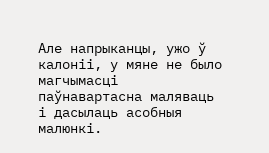Але напрыканцы, ужо ў калоніі, у мяне не было магчымасці паўнавартасна маляваць і дасылаць асобныя малюнкі.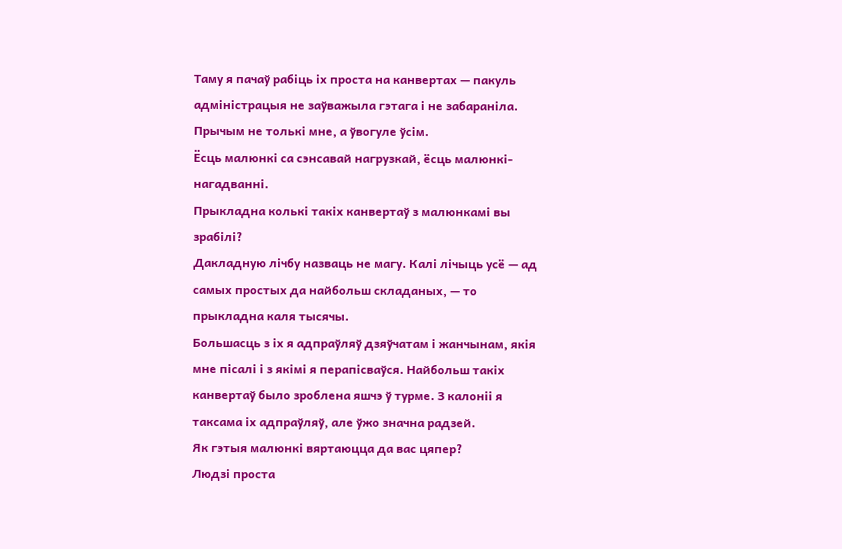Таму я пачаў рабіць іх проста на канвертах — пакуль адміністрацыя не заўважыла гэтага і не забараніла. Прычым не толькі мне, а ўвогуле ўсім.
Ёсць малюнкі са сэнсавай нагрузкай, ёсць малюнкі-нагадванні.
Прыкладна колькі такіх канвертаў з малюнкамі вы зрабілі?
Дакладную лічбу назваць не магу. Калі лічыць усё — ад самых простых да найбольш складаных, — то прыкладна каля тысячы.
Большасць з іх я адпраўляў дзяўчатам і жанчынам, якія мне пісалі і з якімі я перапісваўся. Найбольш такіх канвертаў было зроблена яшчэ ў турме. З калоніі я таксама іх адпраўляў, але ўжо значна радзей.
Як гэтыя малюнкі вяртаюцца да вас цяпер?
Людзі проста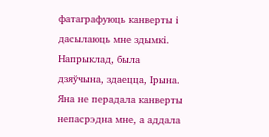фатаграфуюць канверты і дасылаюць мне здымкі. Напрыклад, была дзяўчына, здаецца, Ірына. Яна не перадала канверты непасрэдна мне, а аддала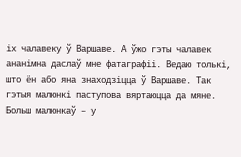іх чалавеку ў Варшаве. А ўжо гэты чалавек ананімна даслаў мне фатаграфіі. Ведаю толькі, што ён або яна знаходзіцца ў Варшаве. Так гэтыя малюнкі паступова вяртаюцца да мяне.
Больш малюнкаў – у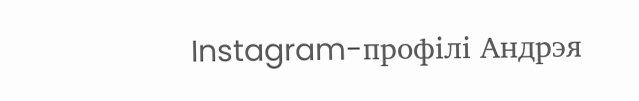Instagram-профілі Андрэя